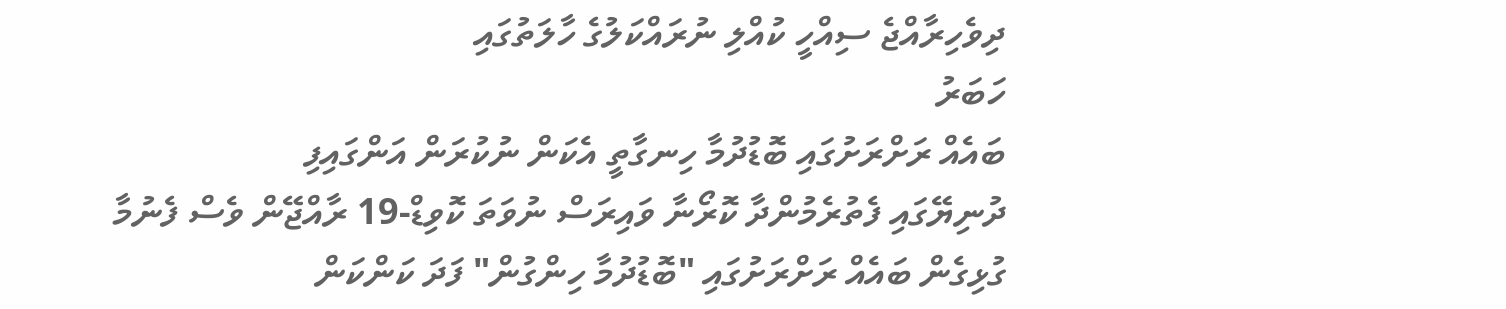ދިވެހިރާއްޖެ ސިއްހީ ކުއްލި ނުރައްކަލުގެ ހާލަތުގައި
ހަބަރު
ބައެއް ރަށްރަށުގައި ބޮޑުދުމާ ހިނގާތީ އެކަން ނުކުރަން އަންގައިފި
ދުނިޔޭގައި ފެތުރެމުންދާ ކޮރޯނާ ވައިރަސް ނުވަތަ ކޮވިޑް-19 ރާއްޖޭން ވެސް ފެނުމާ ގުޅިގެން ބައެއް ރަށްރަށުގައި "ބޮޑުދުމާ ހިންގުން" ފަދަ ކަންކަން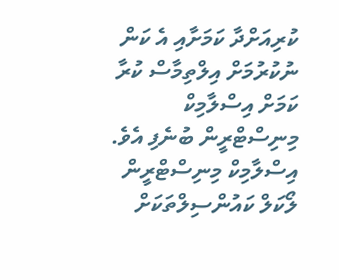ކުރިއަށްދާ ކަމަށާއި އެ ކަން ނުކުރުމަށް އިލްތިމާސް ކުރާ ކަމަށް އިސްލާމިކް މިނިސްޓްރީން ބުނެފި އެވެ.
އިސްލާމިކް މިނިސްޓްރީން ލޯކަލް ކައުންސިލްތަކަށް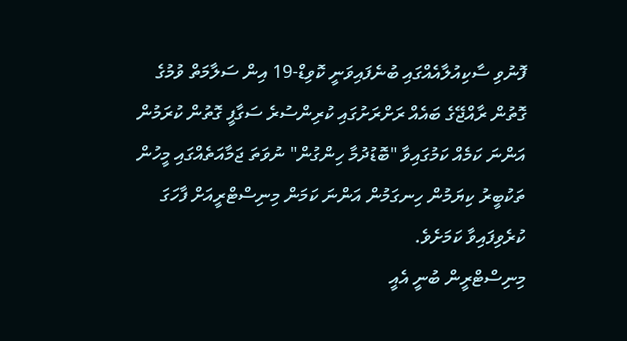ފޮނުވި ސާކިއުލާއެއްގައި ބުނެފައިވަނީ ކޮވިޑް-19 އިން ސަލާމަތް ވުމުގެ ގޮތުން ރާއްޖޭގެ ބައެއް ރަށްރަށުގައި ކުރިންސުރެ ސަގާފީ ގޮތުން ކުރަމުން އަންނަ ކަމެއް ކަމުގައިވާ "ބޮޑުދުމާ ހިންގުން" ނުވަތަ ޖަމާއަތެއްގައި މީހުން ތަކުބީރު ކިޔަމުން ހިނގަމުން އަންނަ ކަމަން މިނިސްޓްރީއަށް ފާހަގަ ކުރެވިފައިވާ ކަމަށެވެ.
މިނިސްޓްރީން ބުނީ އެއީ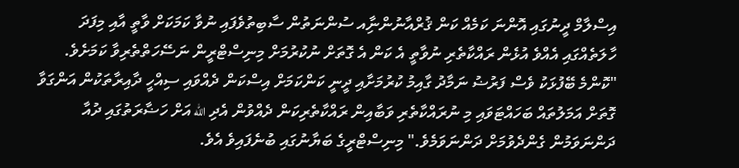އިސްލާމް ދީނުގައި އޮންނަ ކަމެއް ކަން ޤުރްއާނުންނާިއ ސުންނަތުން ސާބިތުވެފައި ނުވާ ކަމަކަށް ވާތީ އާއި މިފަދަ ހާލަތެއްގައި އެއްވެ އުޅެން ރައްކާތެރި ނުވާތީ އެ ކަން އެ ގޮތަށް ނުކުރުމަށް މިނިސްޓްރީން ނަސޭހަތްތެރިވާ ކަމަށެވެ.
"ކޮންމެ ބޭފުޅަކު ވެސް ފަރުޟު ނަމާދު ގާއިމު ކުރުމަށާއި ދީނީ ކަންކަމަށް އިސްކަން ދެއްވައި ސިއްހީ ދާއިރާތަކުން އަންގަވާ ގޮތަށް އަމަލުތައް ބަހައްޓަވައި މި ނުރައްކާތެރި ވަބާއިން ރައްކާތެރިކަން ދެއްވުން އެދި الله އަށް ހަޟާރަތުގައި ދުއާ ދަންނަވަމުން ގެންދެވުމަށް ދަންނަވަމެވެ." މިނިސްޓްރީގެ ބަޔާނުގައި ބުނެފައިވެ އެވެ.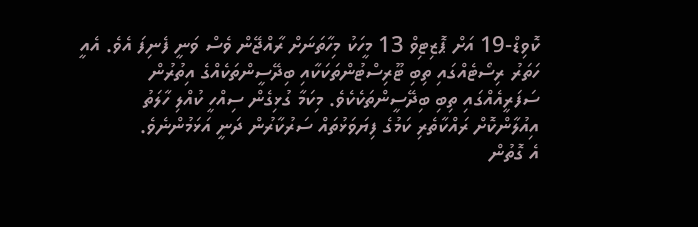ކޮވިޑް-19 އަށް ޕޮޒިޓިވް 13 މީހަކު މިހާތަނަށް ރާއްޖޭން ވެސް ވަނީ ފެނިފަ އެވެ. އެއީ ހަތަރު ރިސޯޓެއްގައި ތިބި ޓޫރިސްޓުންތަކަކާއި ބިދޭސީންތަކެއްގެ އިތުރުން ސަފަރީއެއްގައި ތިބި ބިދޭސީންތަކެކެވެ. މިކަމާ ގުޅިގެން ސިއްހީ ކުއްލި ހާލަތު އިއުލާންކޮށް ރައްކާތެރި ކަމުގެ ފިޔަވަޅުތައް ސަރުކާރުން ދަނީ އަޅަމުންނެވެ.
އެ ގޮތުން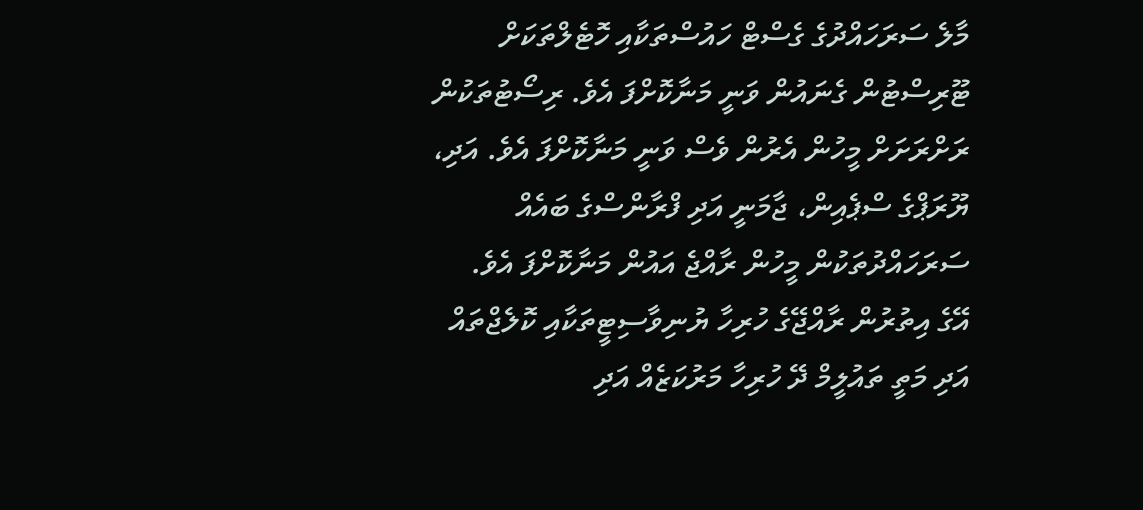މާލެ ސަރަހައްދުގެ ގެސްޓް ހައުސްތަކާއި ހޮޓެލްތަކަށް ޓޫރިސްޓުން ގެނައުން ވަނީ މަނާކޮށްފަ އެވެ. ރިސޯޓުތަކުން ރަށްރަށަށް މީހުން އެރުން ވެސް ވަނީ މަނާކޮށްފަ އެވެ. އަދި، ޔޫރަޕްގެ ސްޕެއިން، ޖާމަނީ އަދި ފްރާންސްގެ ބައެއް ސަރަހައްދުތަކުން މީހުން ރާއްޖެ އައުން މަނާކޮށްފަ އެވެ.
އޭގެ އިތުރުން ރާއްޖޭގެ ހުރިހާ ޔުނިވާސިޓީތަކާއި ކޮލެޖްތައް އަދި މަތީ ތައުލީމް ދޭ ހުރިހާ މަރުކަޒެއް އަދި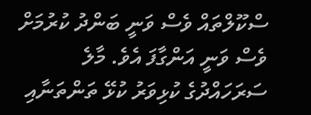ސްކޫލްތައް ވެސް ވަނީ ބަންދު ކުރުމަށް ވެސް ވަނީ އަންގާފަ އެވެ. މާލެ ސަރަހައްދުގެ ކުޅިވަރު ކުޅޭ ތަންތަނާއި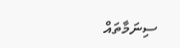ސިނަމާތައް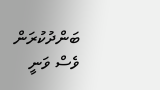ބަންދުކުރަން ވެސް ވަނީ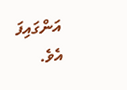އަންގައިފަ އެވެ.